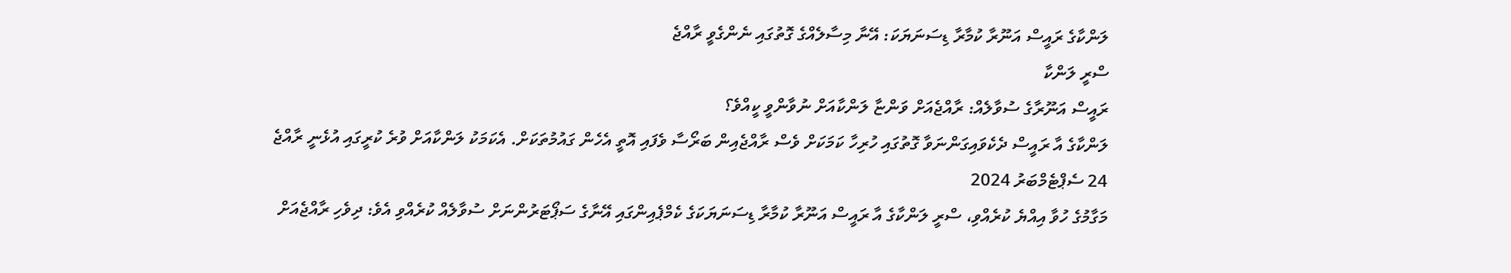ލަންކާގެ ރައީސް އަނޫރާ ކުމާރާ ޑިސަނަޔަކަ: އޭނާ މިސާލެއްގެ ގޮތުގައި ނެންގެވީ ރާއްޖެ
ސްރީ ލަންކާ
ރައީސް އަނޫރާގެ ސުވާލެއް: ރާއްޖެއަށް ވަންޏާ ލަންކާއަށް ނުވާންވީ ކީއްވެ؟
ލަންކާގެ އާ ރައީސް ދެކެވައިގަންނަވާ ގޮތުގައި ހުރިހާ ކަމަކަށް ވެސް ރާއްޖެއިން ބަރޯސާ ވެފައި އޮތީ އެހެން ގައުމުތަކަށް. އެކަމަކު ލަންކާއަށް ވުރެ ކުރީގައި އުޅެނީ ރާއްޖެ
24 ސެޕްޓެމްބަރު 2024
މަގާމުގެ ހުވާ އިއްޔެ ކުރެއްވި، ސްރީ ލަންކާގެ އާ ރައީސް އަނޫރާ ކުމާރާ ޑިސަނަޔަކަގެ ކެމްޕެއިންގައި އޭނާގެ ސަޕޯޓަރުންނަށް ސުވާލެއް ކުރެއްވި އެވެ: ދިވެހި ރާއްޖެއަށް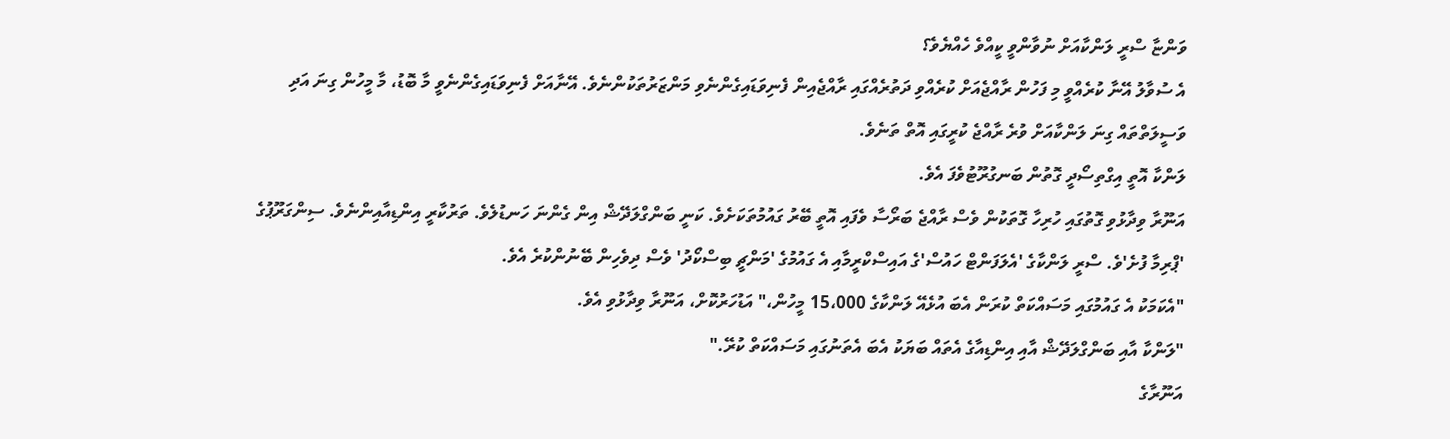ވަންޏާ ސްރީ ލަންކާއަށް ނުވާންވީ ކީއްވެ ހެއްޔެވެ؟
އެ ސުވާލު އޭނާ ކުރެއްވީ މި ފަހުން ރާއްޖެއަށް ކުރެއްވި ދަތުރެއްގައި ރާއްޖެއިން ފެނިވަޑައިގެންނެވި މަންޒަރުތަކުންނެވެ. އޭނާއަށް ފެނިވަޑައިގެންނެވީ މާ ބޮޑު، މާ މީހުން ގިނަ އަދި ވަސީލަތްތައް ގިނަ ލަންކާއަށް ވުރެ ރާއްޖެ ކުރީގައި އޮތް ތަނެވެ.
ލަންކާ އޮތީ އިގްތިސޯދީ ގޮތުން ބަނގުރޫޓުވެފަ އެވެ.
އަނޫރާ ވިދާޅުވި ގޮތުގައި ހުރިހާ ގޮތަކުން ވެސް ރާއްޖެ ބަރޯސާ ވެފައި އޮތީ ބޭރު ގައުމުތަކަށެވެ. ކަނީ ބަންގްލަދޭޝް އިން ގެންނަ ހަނޑުލެވެ. ތަރުކާރީ އިންޑިއާއިންނެވެ. ސިންގަރޫޕުގެ 'ޕްރިމާ ފުށެ'ވެ. ސްރީ ލަންކާގެ 'އެލަފަންޓް ހައުސް'ގެ އައިސްކްރީމާއި އެ ގައުމުގެ 'މަންޗީ ބިސްކޯދު' ވެސް ދިވެހިން ބޭނުންކުރެ އެވެ.
"އެކަމަކު އެ ގައުމުގައި މަސައްކަތް ކުރަން އެބަ އުޅެއޭ ލަންކާގެ 15،000 މީހުން،" އަޑުހަރުކޮށް، އަނޫރާ ވިދާޅުވި އެވެ.
"ލަންކާ އާއި ބަންގްލަދޭޝް އާއި އިންޑިއާގެ އެތައް ބަޔަކު އެބަ އެތަނުގައި މަސައްކަތް ކުރޭ."
އަނޫރާގެ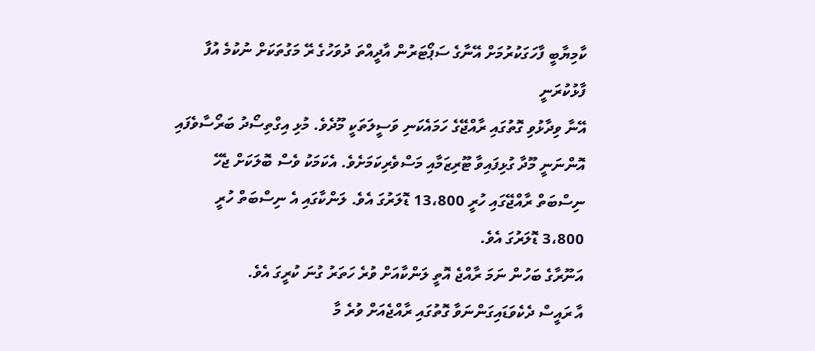ކާމިޔާބީ ފާހަގަކުރުމަށް އޭނާގެ ސަޕޯޓަރުން އާދީއްތަ ދުވަހުގެ ރޭ މަގުތަކަށް ނުކުމެ އުފާ ފާޅުކުރަނީ
އޭނާ ވިދާޅުވި ގޮތުގައި ރާއްޖޭގެ ހަމައެކަނި ވަސީލަތަކީ މޫދެވެ. މުޅި އިގްތިސޯދު ބަރޯސާވެފައި އޮންނަނީ މޫދާ ގުޅިފައިވާ ޓޫރިޒަމާއި މަސްވެރިކަމަށެވެ. އެކަމަކު ވެސް ބޮލަކަށް ޖެހޭ ނިސްބަތް ރާއްޖޭގައި ހުރީ 13،800 ޑޮލަރުގަ އެވެ. ލަންކާގައި އެ ނިސްބަތް ހުރީ 3،800 ޑޮލަރުގަ އެވެ.
އަނޫރާގެ ބަހުން ނަމަ ރާއްޖެ އޮތީ ލަންކާއަށް ވުރެ ހަތަރު ގުނަ ކުރީގަ އެވެ.
އާ ރައީސް ދެކެވަޑައިގަންނަވާ ގޮތުގައި ރާއްޖެއަށް ވުރެ މާ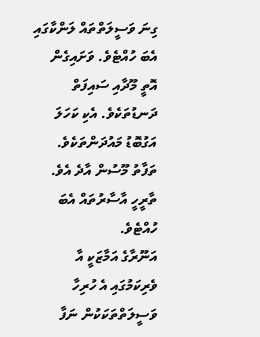ގިނަ ވަސީލަތްތައް ލަންކާގައި އެބަ ހުއްޓެވެ. ވަށައިގެން އޮތީ މޫދާއި ސައިފަތް ދަނޑުތަކެވެ. އެކި ކަހަލަ އަގުބޮޑު މައުދަންތަކެވެ. ތަފާތު މޫސުން އާދެ އެވެ. ތާރީހީ އާސާރުތައް އެބަ ހުއްޓެވެ.
އަނޫރާގެ އަމާޒަކީ އާ ވެރިކަމުގައި އެ ހުރިހާ ވަސީލަތްތަކަކުން ނަފާ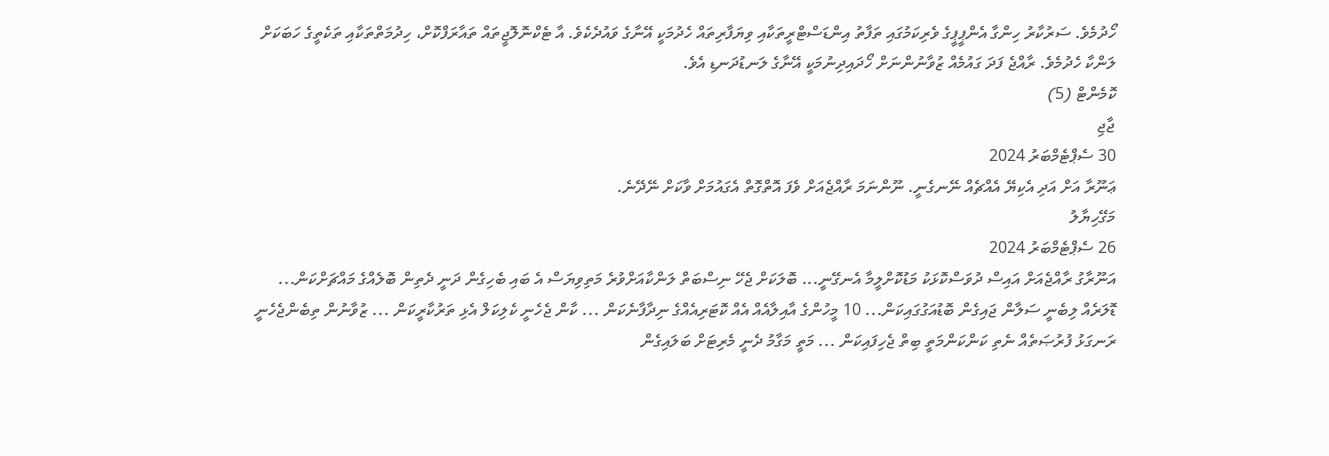ހޯދުމެވެ. ސަރުކާރު ހިންގާ އެންޕީޕީގެ ވެރިކަމުގައި ތަފާތު އިންޑަސްޓްރީތަކާއި ވިޔަފާރިތައް ހެދުމަކީ އޭނާގެ ވައުދެކެވެ. އާ ޓެކްނޮލޮޖީތައް ތައާރަފްކޮށް، ހިދުމަތްތަކާއި ތަކެތީގެ ހަބަކަށް ލަންކާ ހެދުމެވެ. ރާއްޖެ ފަދަ ގައުމެއް ޒުވާނުންނަށް ހޯދައިދިނުމަކީ އޭނާގެ ލަނޑުދަނޑި އެވެ.
ކޮމެންޓް (5)
ޖާޖި
30 ސެޕްޓެމްބަރު 2024
ޢަނޫރާ އަށް އަދި އެކިޔޭ އެއްޗެއް ނޭނގެނީ. ނޫންނަމަ ރާއްޖެއަށް ވެފަ އޮތްގޮތް އެގައުމަށް ވާކަށް ނޭދޭނެ.
މަގޭހިޔާލު
26 ސެޕްޓެމްބަރު 2024
އަނޫރާގު ރާއްޖެއަށް އައިސް ދުވަސްކޮޅަކު މަޑުކޮށްލީމާ އެނގޭނީ... ބޮލަކަށް ޖެހޭ ނިސްބަތް ލަންކާއަށްވުރެ މަތިވިޔަސް އެ ބައި ބެހިގެން ދަނީ ދެތިން ބޮލެއްގެ މައްޗަށްކަން... ޑޮލަރެއް ލިބެނީ ސަލާން ޖައިގެން ބޮޑުއަގުގައިކަން... 10 މީހުންގެ އާއިލާއެއް އެއް ކޮޓަރިއެއްގެ ނިދާފާނެކަން ... ކާން ޖެހެނީ ކެލިކަލް އެޅި ތަރުކާރީކަން ... ޒުވާނުން ތިބެންޖެހެނީ ރަނގަޅު ފުރުޞަތެއް ނެތި ކަންކަންމަތީ ބިތް ޖެހިފައިކަން ... މަތީ މަގާމު ދެނީ މެރިޓަށް ބަލައިގެން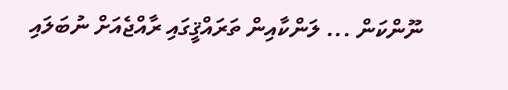ނޫންކަން ... ލަންކާއިން ތަރައްޤީގައި ރާއްޖެއަށް ނުބަލައި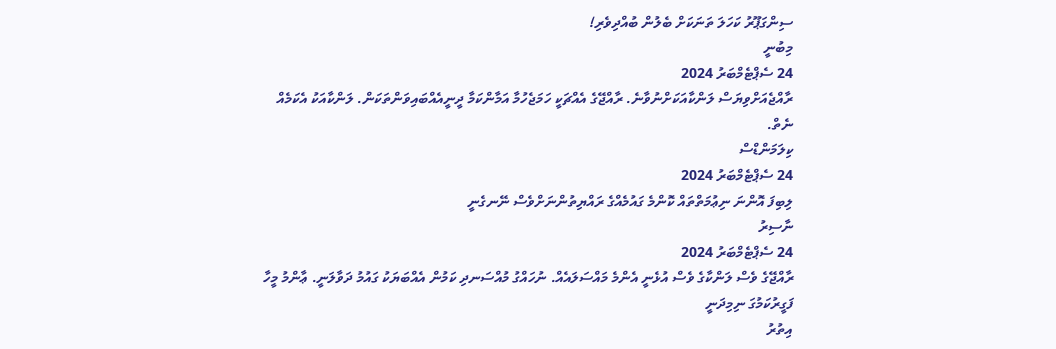ސިންގަޕޫރު ކަހަލަ ތަނަކަށް ބެލުން ބުއްދިވެރި!
މިބުނީ
24 ސެޕްޓެމްބަރު 2024
ރާއްޖެއަށްވިޔަސް ލަންކާއަކަށްނުވާނެ. ރާއްޖޭގެ އެއްޗަކީ ހަމަޖެހުމާ އަމާންކަމާ ދީނީއެއްބައިވަންތަކަން. ލަންކާއަކު އެކަމެއް ނެތް.
ކިލަމަންޑްސް
24 ސެޕްޓެމްބަރު 2024
ލިބިފަ އޮންނަ ނިޢުމަތްތައް ކޮންމެ ގައުމެއްގެ ރައްޔިތުންނަށްވެސް ނޭނގެނީ
ނާސިރު
24 ސެޕްޓެމްބަރު 2024
ރާއްޖޭގެ ވެސް ލަންކާގެ ވެސް އުޅެނީ އެންމެ މައްސަލައެއް. ނުހައްގު މުއްސަނދި ކަމުން އެއްބަޔަކު ގައުމު ދަވާލަނީ. ޢާންމު މީހާ ފަގީރުކަމުގަ ނިމިދަނީ
އިތުރު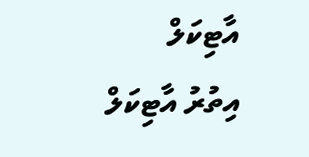އާޓިކަލް
އިތުރު އާޓިކަލް